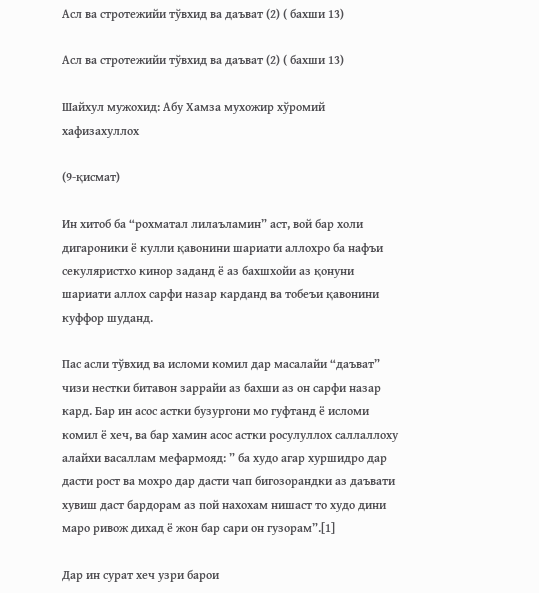Асл ва стротежийи тўвхид ва даъват (2) ( бахши 13)

Асл ва стротежийи тўвхид ва даъват (2) ( бахши 13)

Шайхул мужохид: Абу Хамза мухожир хўромий хафизахуллох

(9-қисмат)

Ин хитоб ба “рохматал лилаъламин” аст, вой бар холи дигароники ё кулли қавонини шариати аллохро ба нафъи секуляристхо кинор заданд ё аз бахшхойи аз қонуни шариати аллох сарфи назар карданд ва тобеъи қавонини куффор шуданд.

Пас асли тўвхид ва исломи комил дар масалайи “даъват” чизи нестки битавон заррайи аз бахши аз он сарфи назар кард. Бар ин асос астки бузургони мо гуфтанд ё исломи комил ё хеч, ва бар хамин асос астки росулуллох саллаллоху алайхи васаллам мефармояд: ” ба худо агар хуршидро дар дасти рост ва мохро дар дасти чап бигозорандки аз даъвати хувиш даст бардорам аз пой нахохам нишаст то худо дини маро ривож дихад ё жон бар сари он гузорам”.[1]

Дар ин сурат хеч узри барои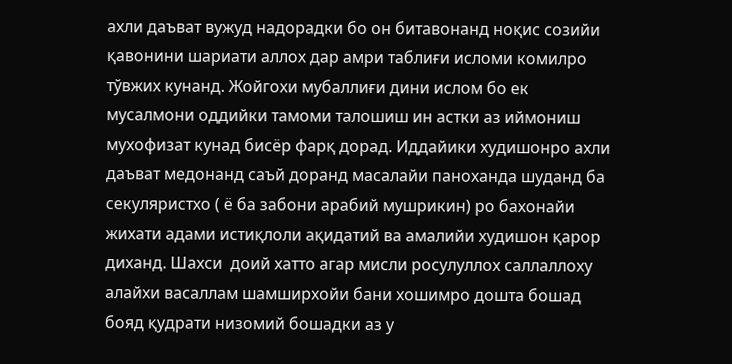ахли даъват вужуд надорадки бо он битавонанд ноқис созийи қавонини шариати аллох дар амри таблиғи исломи комилро тўвжих кунанд. Жойгохи мубаллиғи дини ислом бо ек мусалмони оддийки тамоми талошиш ин астки аз иймониш мухофизат кунад бисёр фарқ дорад. Иддайики худишонро ахли даъват медонанд саъй доранд масалайи паноханда шуданд ба секуляристхо ( ё ба забони арабий мушрикин) ро бахонайи жихати адами истиқлоли ақидатий ва амалийи худишон қарор диханд. Шахси  доий хатто агар мисли росулуллох саллаллоху алайхи васаллам шамширхойи бани хошимро дошта бошад бояд қудрати низомий бошадки аз у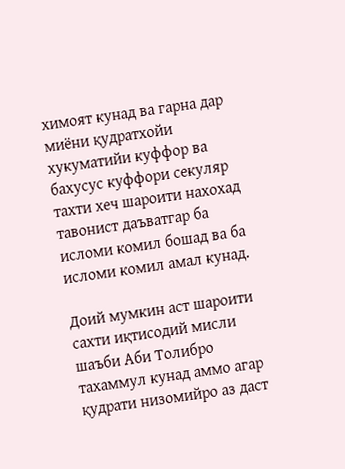химоят кунад ва гарна дар миёни қудратхойи хукуматийи куффор ва бахусус куффори секуляр тахти хеч шароити нахохад тавонист даъватгар ба исломи комил бошад ва ба исломи комил амал кунад.

Доий мумкин аст шароити сахти иқтисодий мисли шаъби Аби Толибро тахаммул кунад аммо агар қудрати низомийро аз даст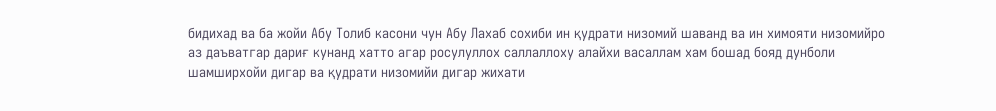бидихад ва ба жойи Абу Толиб касони чун Абу Лахаб сохиби ин қудрати низомий шаванд ва ин химояти низомийро аз даъватгар дариғ кунанд хатто агар росулуллох саллаллоху алайхи васаллам хам бошад бояд дунболи шамширхойи дигар ва қудрати низомийи дигар жихати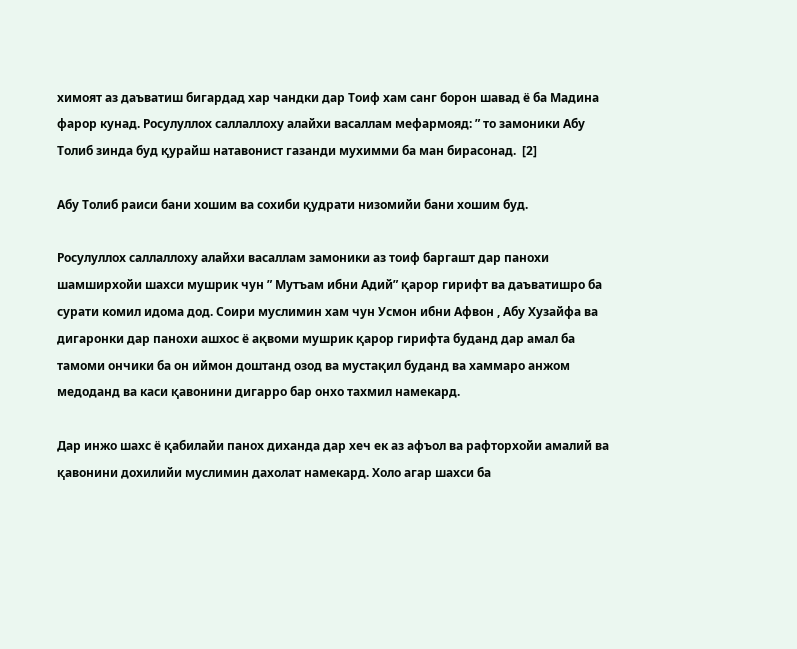химоят аз даъватиш бигардад хар чандки дар Тоиф хам санг борон шавад ё ба Мадина фарор кунад. Росулуллох саллаллоху алайхи васаллам мефармояд: ” то замоники Абу Толиб зинда буд қурайш натавонист газанди мухимми ба ман бирасонад.  [2]

Абу Толиб раиси бани хошим ва сохиби қудрати низомийи бани хошим буд.

Росулуллох саллаллоху алайхи васаллам замоники аз тоиф баргашт дар панохи шамширхойи шахси мушрик чун ” Мутъам ибни Адий” қарор гирифт ва даъватишро ба сурати комил идома дод. Соири муслимин хам чун Усмон ибни Афвон , Абу Хузайфа ва дигаронки дар панохи ашхос ё ақвоми мушрик қарор гирифта буданд дар амал ба тамоми ончики ба он иймон доштанд озод ва мустақил буданд ва хаммаро анжом медоданд ва каси қавонини дигарро бар онхо тахмил намекард.

Дар инжо шахс ё қабилайи панох диханда дар хеч ек аз афъол ва рафторхойи амалий ва қавонини дохилийи муслимин дахолат намекард. Холо агар шахси ба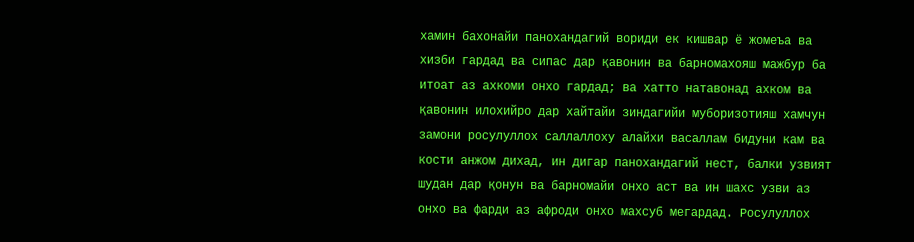хамин бахонайи панохандагий вориди ек кишвар ё жомеъа ва хизби гардад ва сипас дар қавонин ва барномахояш мажбур ба итоат аз ахкоми онхо гардад; ва хатто натавонад ахком ва қавонин илохийро дар хайтайи зиндагийи муборизотияш хамчун замони росулуллох саллаллоху алайхи васаллам бидуни кам ва кости анжом дихад, ин дигар панохандагий нест, балки узвият шудан дар қонун ва барномайи онхо аст ва ин шахс узви аз онхо ва фарди аз афроди онхо махсуб мегардад. Росулуллох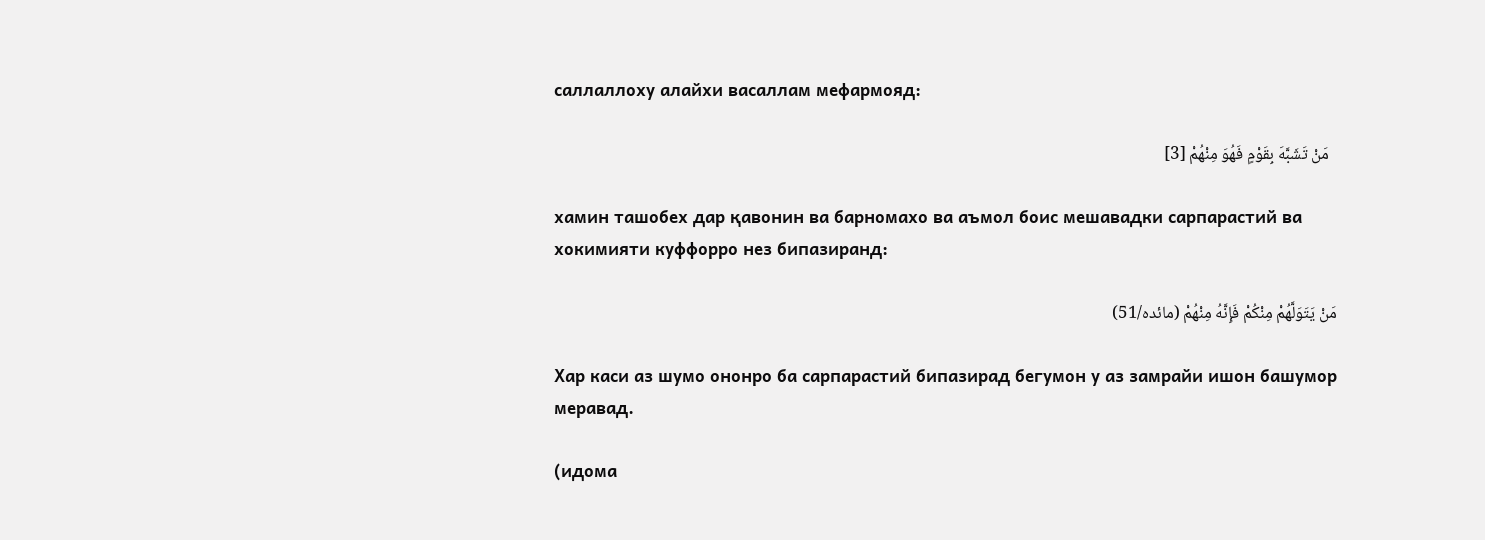саллаллоху алайхи васаллам мефармояд:

  مَنْ تَشَبَّهَ بِقَوْمٍ فَهُوَ مِنْهُمْ [3]

хамин ташобех дар қавонин ва барномахо ва аъмол боис мешавадки сарпарастий ва хокимияти куффорро нез бипазиранд:

مَنْ يَتَوَلَّهُمْ مِنْكُمْ فَإِنَّهُ مِنْهُمْ (مائده/51)

Хар каси аз шумо ононро ба сарпарастий бипазирад бегумон у аз замрайи ишон башумор меравад.

(идома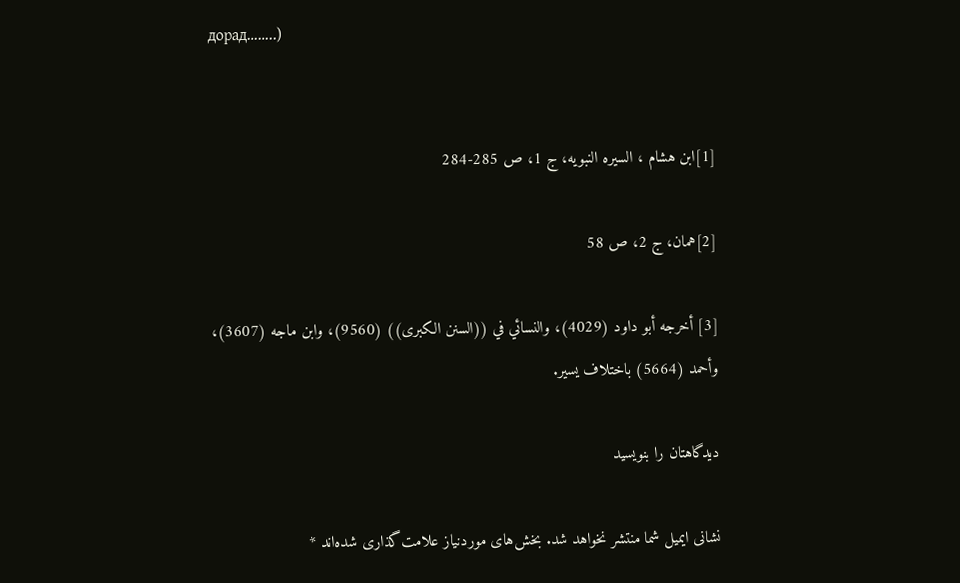дорад……..)


[1]ابن هشام ، السیره النبویه، ج 1، ص 285-284

[2]همان، ج 2، ص 58

[3] أخرجه أبو داود (4029)، والنسائي في ((السنن الكبرى)) (9560)، وابن ماجه (3607)، وأحمد (5664) باختلاف يسير.

دیدگاهتان را بنویسید

نشانی ایمیل شما منتشر نخواهد شد. بخش‌های موردنیاز علامت‌گذاری شده‌اند *